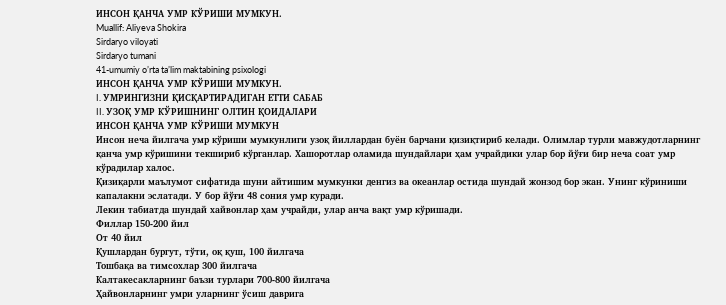ИНСОН ҚАНЧА УМР КЎРИШИ МУМКУН.
Muallif: Aliyeva Shokira
Sirdaryo viloyati
Sirdaryo tumani
41-umumiy o’rta ta’lim maktabining psixologi
ИНСОН ҚАНЧА УМР КЎРИШИ МУМКУН.
I. УМРИНГИЗНИ ҚИСҚАРТИРАДИГАН ЕТТИ САБАБ
II. УЗОҚ УМР КЎРИШНИНГ ОЛТИН ҚОИДАЛАРИ
ИНСОН ҚАНЧА УМР КЎРИШИ МУМКУН
Инсон неча йилгача умр кўриши мумкунлиги узоқ йиллардан буён барчани қизиқтириб келади. Олимлар турли мавжудотларнинг қанча умр кўришини текшириб кўрганлар. Хашоротлар оламида шундайлари ҳам учрайдики улар бор йўғи бир неча соат умр кўрадилар халос.
Қизиқарли маълумот сифатида шуни айтишим мумкунки денгиз ва океанлар остида шундай жонзод бор экан. Унинг кўриниши капалакни эслатади. У бор йўғи 48 сония умр куради.
Лекин табиатда шундай хайвонлар ҳам учрайди, улар анча вақт умр кўришади.
Филлар 150-200 йил
От 40 йил
Қушлардан бургут, тўти, оқ қуш, 100 йилгача
Тошбақа ва тимсохлар 300 йилгача
Калтакесакларнинг баъзи турлари 700-800 йилгача
Ҳайвонларнинг умри уларнинг ўсиш даврига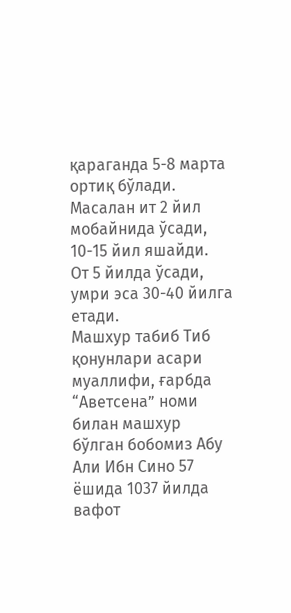қараганда 5-8 марта ортиқ бўлади.
Масалан ит 2 йил мобайнида ўсади, 10-15 йил яшайди.
От 5 йилда ўсади, умри эса 30-40 йилга етади.
Машхур табиб Тиб қонунлари асари муаллифи, ғарбда “Аветсена” номи билан машхур бўлган бобомиз Абу Али Ибн Сино 57 ёшида 1037 йилда вафот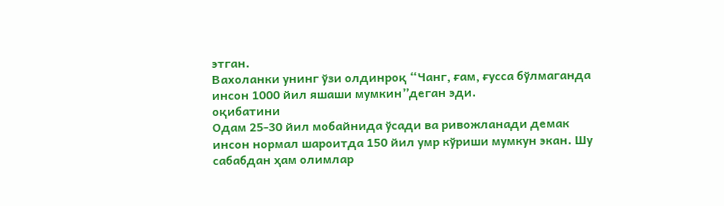этган.
Вахоланки унинг ўзи олдинроқ “Чанг, ғам, ғусса бўлмаганда инсон 1000 йил яшаши мумкин”деган эди.
оқибатини
Одам 25-30 йил мобайнида ўсади ва ривожланади демак инсон нормал шароитда 150 йил умр кўриши мумкун экан. Шу сабабдан ҳам олимлар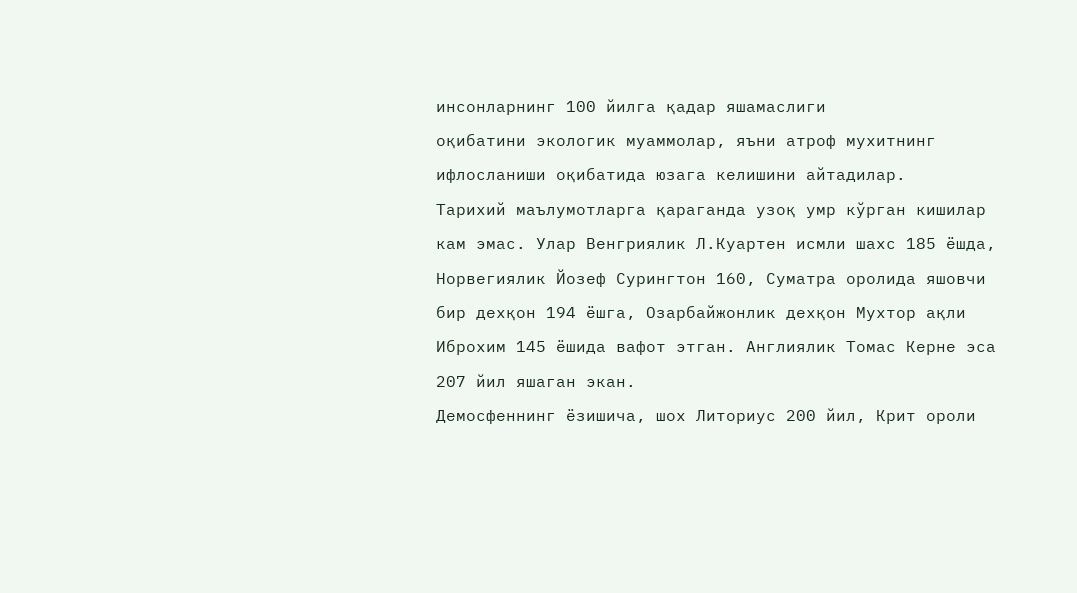инсонларнинг 100 йилга қадар яшамаслиги
оқибатини экологик муаммолар, яъни атроф мухитнинг ифлосланиши оқибатида юзага келишини айтадилар.
Тарихий маълумотларга қараганда узоқ умр кўрган кишилар кам эмас. Улар Венгриялик Л.Куартен исмли шахс 185 ёшда, Норвегиялик Йозеф Сурингтон 160, Суматра оролида яшовчи бир дехқон 194 ёшга, Озарбайжонлик дехқон Мухтор ақли Иброхим 145 ёшида вафот этган. Англиялик Томас Керне эса 207 йил яшаган экан.
Демосфеннинг ёзишича, шох Литориус 200 йил, Крит ороли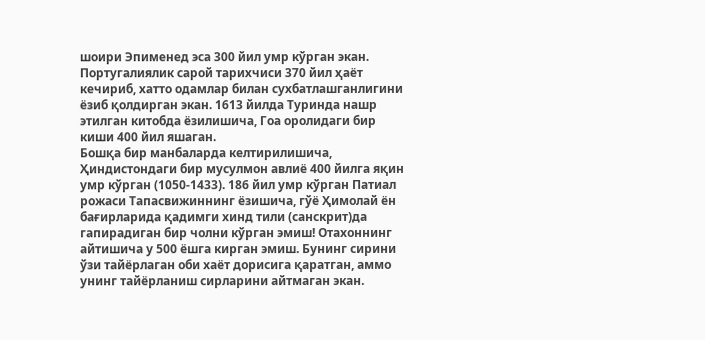шоири Эпименед эса 300 йил умр кўрган экан. Португалиялик сарой тарихчиси 370 йил ҳаёт кечириб, хатто одамлар билан сухбатлашганлигини ёзиб қолдирган экан. 1613 йилда Туринда нашр этилган китобда ёзилишича, Гоа оролидаги бир киши 400 йил яшаган.
Бошқа бир манбаларда келтирилишича, Ҳиндистондаги бир мусулмон авлиё 400 йилга яқин умр кўрган (1050-1433). 186 йил умр кўрган Патиал рожаси Тапасвижиннинг ёзишича, гўё Ҳимолай ён бағирларида қадимги хинд тили (санскрит)да гапирадиган бир чолни кўрган эмиш! Отахоннинг айтишича у 500 ёшга кирган эмиш. Бунинг сирини ўзи тайёрлаган оби хаёт дорисига қаратган, аммо унинг тайёрланиш сирларини айтмаган экан.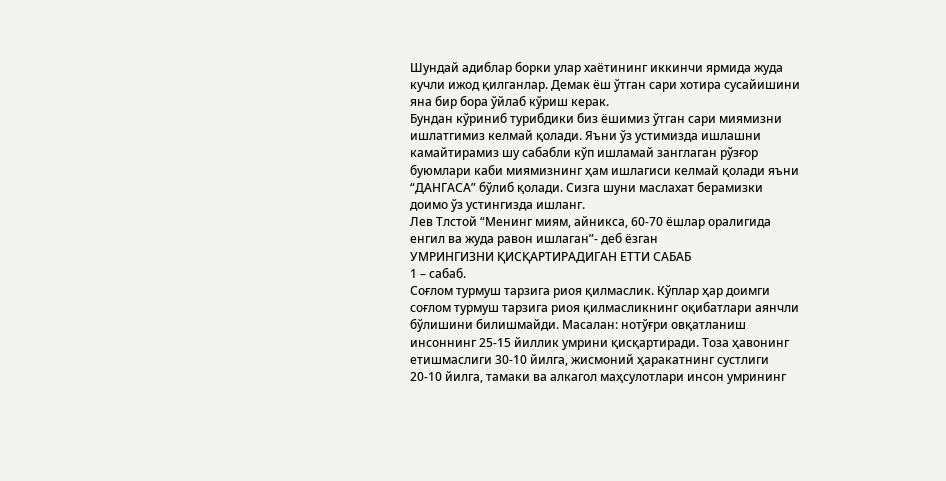Шундай адиблар борки улар хаётининг иккинчи ярмида жуда кучли ижод қилганлар. Демак ёш ўтган сари хотира сусайишини яна бир бора ўйлаб кўриш керак.
Бундан кўриниб турибдики биз ёшимиз ўтган сари миямизни ишлатгимиз келмай қолади. Яъни ўз устимизда ишлашни камайтирамиз шу сабабли кўп ишламай занглаган рўзғор буюмлари каби миямизнинг ҳам ишлагиси келмай қолади яъни “ДАНГАСА” бўлиб қолади. Сизга шуни маслахат берамизки доимо ўз устингизда ишланг.
Лев Тлстой “Менинг миям, айникса, 60-70 ёшлар оралигида енгил ва жуда равон ишлаган”- деб ёзган
УМРИНГИЗНИ ҚИСҚАРТИРАДИГАН ЕТТИ САБАБ
1 – сабаб.
Соғлом турмуш тарзига риоя қилмаслик. Кўплар ҳар доимги соғлом турмуш тарзига риоя қилмасликнинг оқибатлари аянчли бўлишини билишмайди. Масалан: нотўғри овқатланиш инсоннинг 25-15 йиллик умрини қисқартиради. Тоза ҳавонинг етишмаслиги 30-10 йилга, жисмоний ҳаракатнинг сустлиги 20-10 йилга, тамаки ва алкагол маҳсулотлари инсон умрининг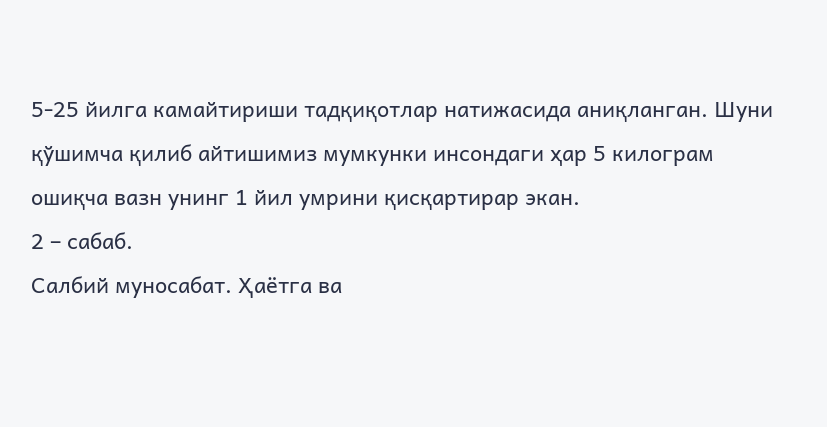5-25 йилга камайтириши тадқиқотлар натижасида аниқланган. Шуни қўшимча қилиб айтишимиз мумкунки инсондаги ҳар 5 килограм ошиқча вазн унинг 1 йил умрини қисқартирар экан.
2 – сабаб.
Салбий муносабат. Ҳаётга ва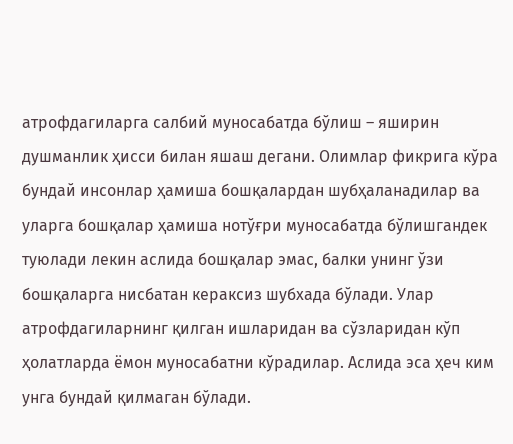атрофдагиларга салбий муносабатда бўлиш – яширин душманлик ҳисси билан яшаш дегани. Олимлар фикрига кўра бундай инсонлар ҳамиша бошқалардан шубҳаланадилар ва уларга бошқалар ҳамиша нотўғри муносабатда бўлишгандек туюлади лекин аслида бошқалар эмас, балки унинг ўзи бошқаларга нисбатан кераксиз шубхада бўлади. Улар атрофдагиларнинг қилган ишларидан ва сўзларидан кўп ҳолатларда ёмон муносабатни кўрадилар. Аслида эса ҳеч ким унга бундай қилмаган бўлади.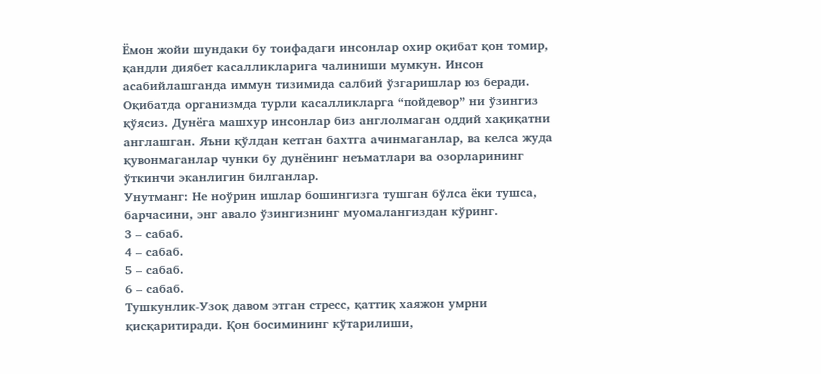Ёмон жойи шундаки бу тоифадаги инсонлар охир оқибат қон томир, қандли диябет касалликларига чалиниши мумкун. Инсон асабийлашганда иммун тизимида салбий ўзгаришлар юз беради. Оқибатда организмда турли касалликларга “пойдевор” ни ўзингиз қўясиз. Дунёга машхур инсонлар биз англолмаган оддий хақиқатни англашган. Яъни қўлдан кетган бахтга ачинмаганлар, ва келса жуда қувонмаганлар чунки бу дунёнинг неъматлари ва озорларининг ўткинчи эканлигин билганлар.
Унутманг: Не ноўрин ишлар бошингизга тушган бўлса ёки тушса, барчасини, энг авало ўзингизнинг муомалангиздан кўринг.
3 – сабаб.
4 – сабаб.
5 – сабаб.
6 – сабаб.
Тушкунлик-Узоқ давом этган стресс, қаттиқ хаяжон умрни қисқаритиради. Қон босимининг кўтарилиши,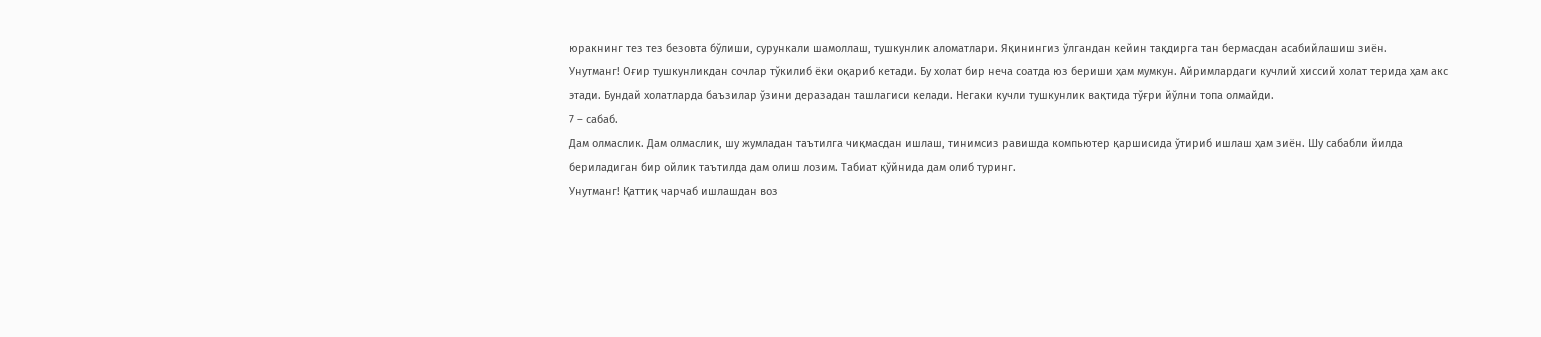юракнинг тез тез безовта бўлиши, сурункали шамоллаш, тушкунлик аломатлари. Яқинингиз ўлгандан кейин тақдирга тан бермасдан асабийлашиш зиён.
Унутманг! Оғир тушкунликдан сочлар тўкилиб ёки оқариб кетади. Бу холат бир неча соатда юз бериши ҳам мумкун. Айримлардаги кучлий хиссий холат терида ҳам акс этади. Бундай холатларда баъзилар ўзини деразадан ташлагиси келади. Негаки кучли тушкунлик вақтида тўғри йўлни топа олмайди.
7 – сабаб.
Дам олмаслик. Дам олмаслик, шу жумладан таътилга чиқмасдан ишлаш, тинимсиз равишда компьютер қаршисида ўтириб ишлаш ҳам зиён. Шу сабабли йилда бериладиган бир ойлик таътилда дам олиш лозим. Табиат қўйнида дам олиб туринг.
Унутманг! Қаттиқ чарчаб ишлашдан воз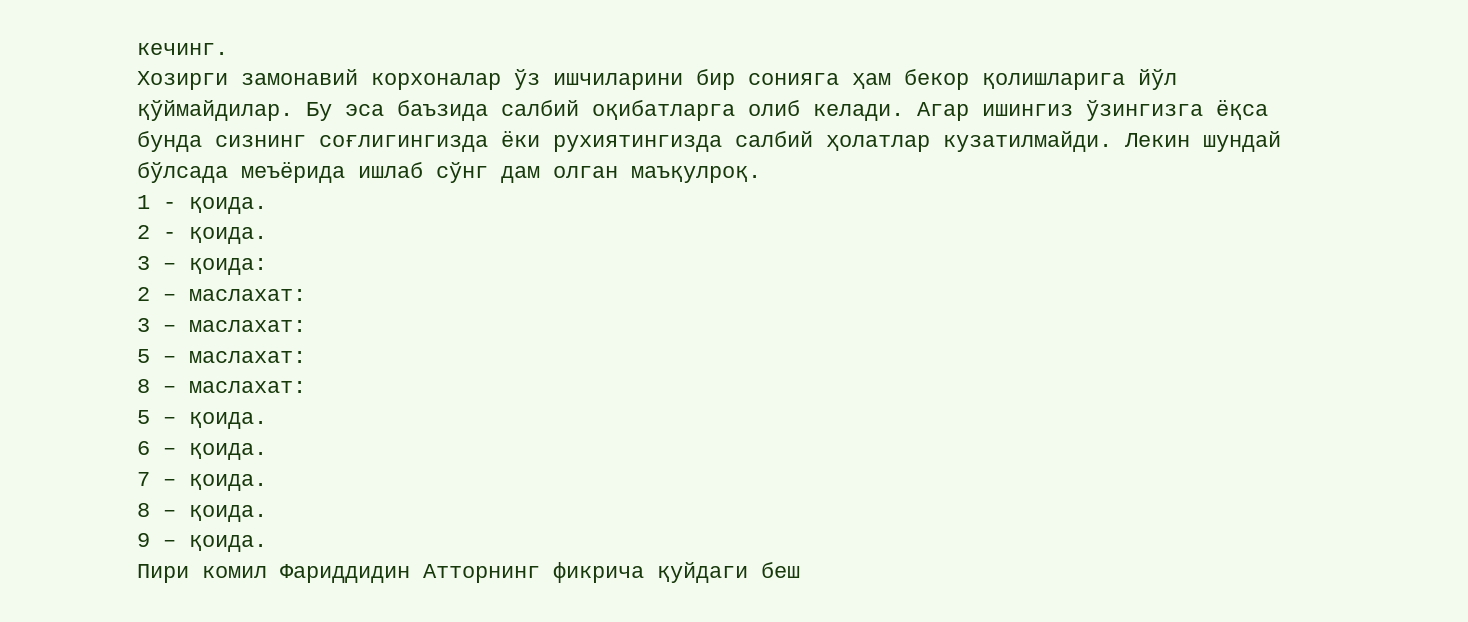кечинг.
Хозирги замонавий корхоналар ўз ишчиларини бир сонияга ҳам бекор қолишларига йўл қўймайдилар. Бу эса баъзида салбий оқибатларга олиб келади. Агар ишингиз ўзингизга ёқса бунда сизнинг соғлигингизда ёки рухиятингизда салбий ҳолатлар кузатилмайди. Лекин шундай бўлсада меъёрида ишлаб сўнг дам олган маъқулроқ.
1 - қоида.
2 - қоида.
3 – қоида:
2 – маслахат:
3 – маслахат:
5 – маслахат:
8 – маслахат:
5 – қоида.
6 – қоида.
7 – қоида.
8 – қоида.
9 – қоида.
Пири комил Фариддидин Атторнинг фикрича қуйдаги беш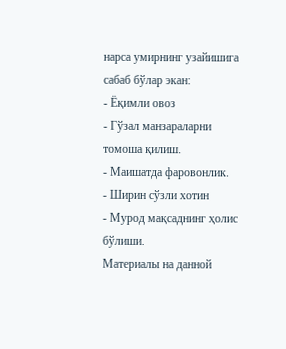нарса умирнинг узайишига сабаб бўлар экан:
- Ёқимли овоз
- Гўзал манзараларни томоша қилиш.
- Маишатда фаровонлик.
- Ширин сўзли хотин
- Мурод мақсаднинг ҳолис бўлиши.
Материалы на данной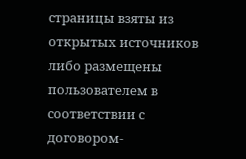страницы взяты из открытых источников либо размещены пользователем в соответствии с договором-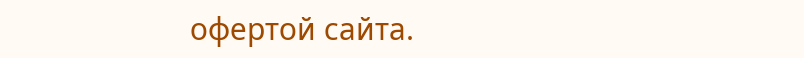офертой сайта.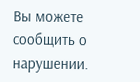Вы можете сообщить о нарушении.